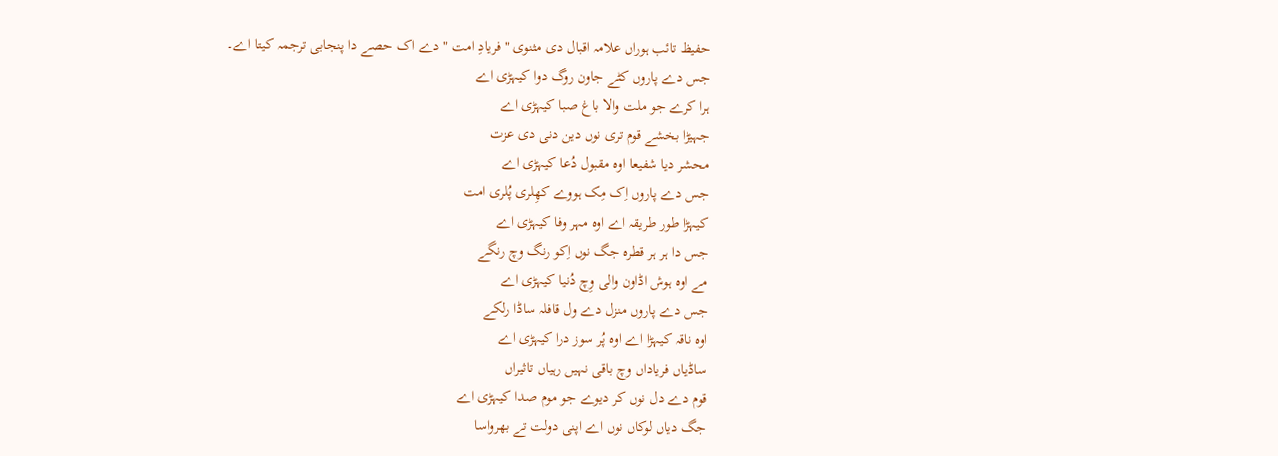حفیظ تائب ہوراں علامہ اقبال دی مثنوی " فریادِ امت " دے اک حصے دا پنجابی ترجمہ کیتا اے۔
جس دے پاروں کٹے جاون روگ دوا کیہڑی اے
ہرا کرے جو ملت والا باغ صبا کیہڑی اے
جہیڑا بخشے قوم تری نوں دین دنی دی عزت
محشر دیا شفیعا اوہ مقبول دُعا کیہڑی اے
جس دے پاروں اِک مِک ہووے کھِلری پُلری امت
کیہڑا طور طریقہ اے اوہ مہر وفا کیہڑی اے
جس دا ہر ہر قطرہ جگ نوں اِکو رنگ وچ رنگے
مے اوہ ہوش اڈاون والی وِچ دُنیا کیہڑی اے
جس دے پاروں منزل دے ول قافلہ ساڈا رلکے
اوہ ناقہ کیہڑا اے اوہ پُر سوز درا کیہڑی اے
ساڈیاں فریاداں وچ باقی نہیں رہیاں تاثیراں
قوم دے دل نوں کر دیوے جو موم صدا کیہڑی اے
جگ دیاں لوکاں نوں اے اپنی دولت تے بھرواسا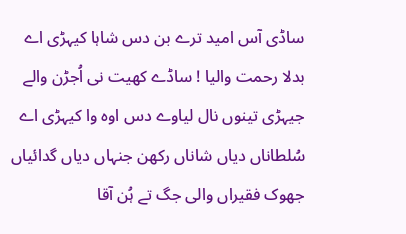ساڈی آس امید ترے بن دس شاہا کیہڑی اے
بدلا رحمت والیا ! ساڈے کھیت نی اُجڑن والے
جیہڑی تینوں نال لیاوے دس اوہ وا کیہڑی اے
سُلطاناں دیاں شاناں رکھن جنہاں دیاں گدائیاں
جھوک فقیراں والی جگ تے ہُن آقا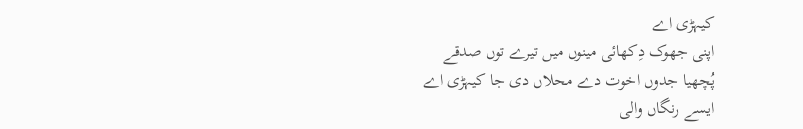کیہڑی اے
اپنی جھوک دِکھائی مینوں میں تیرے توں صدقے
پُچھیا جدوں اخوت دے محلاں دی جا کیہڑی اے
ایسے رنگاں والی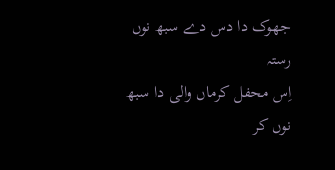جھوک دا دس دے سبھ نوں رستہ
اِس محفل کرماں والی دا سبھ نوں کر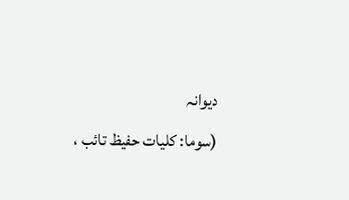دیوانہ
(سوما: کلیات حفیظ تائب ،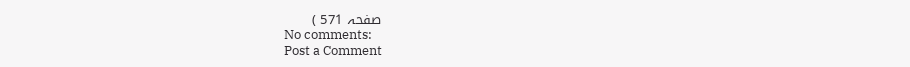صفحہ 571 )
No comments:
Post a Comment